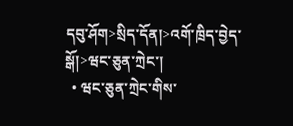དབུ་ཤོག>སྲིད་དོན།>འགོ་ཁྲིད་བྱེད་སྒོ།>ཝང་ཅུན་ཀྲེང་།
  • ཝང་ཅུན་ཀྲེང་གིས་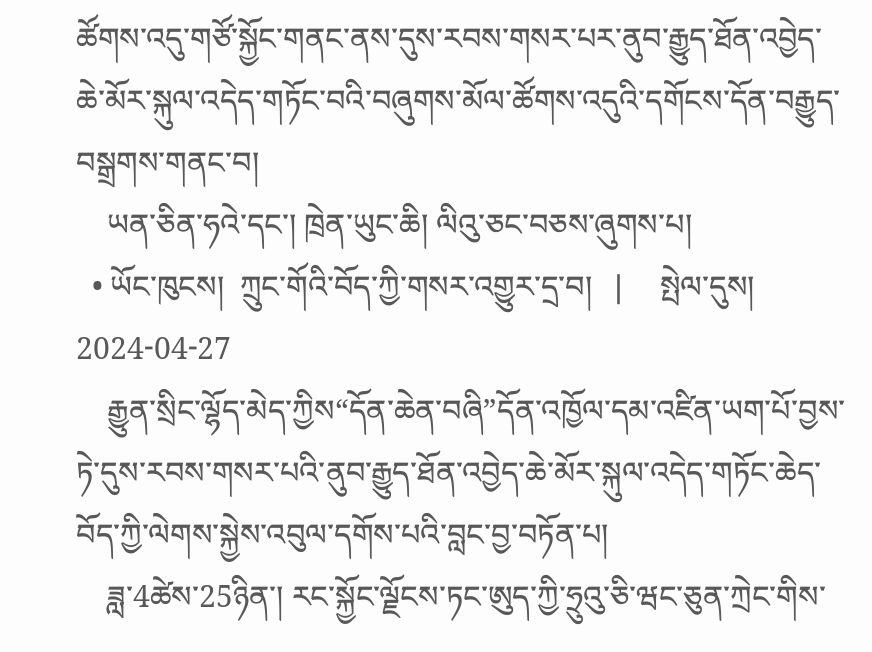ཚོགས་འདུ་གཙོ་སྐྱོང་གནང་ནས་དུས་རབས་གསར་པར་ནུབ་རྒྱུད་ཐོན་འབྱེད་ཆེ་མོར་སྐུལ་འདེད་གཏོང་བའི་བཞུགས་མོལ་ཚོགས་འདུའི་དགོངས་དོན་བརྒྱུད་བསྒྲགས་གནང་བ།
    ཡན་ཅིན་ཧའེ་དང་། ཁྲེན་ཡུང་ཆི། ལིའུ་ཅང་བཅས་ཞུགས་པ།
  • ཡོང་ཁུངས།  ཀྲུང་གོའི་བོད་ཀྱི་གསར་འགྱུར་དྲ་བ།   |     སྤེལ་དུས།  2024-04-27
    རྒྱུན་སྲིང་ལྷོད་མེད་ཀྱིས“དོན་ཆེན་བཞི”དོན་འཁྱོལ་དམ་འཛིན་ཡག་པོ་བྱས་ཏེ་དུས་རབས་གསར་པའི་ནུབ་རྒྱུད་ཐོན་འབྱེད་ཆེ་མོར་སྐུལ་འདེད་གཏོང་ཆེད་བོད་ཀྱི་ལེགས་སྐྱེས་འབུལ་དགོས་པའི་བླང་བྱ་བཏོན་པ།
    ཟླ་4ཚེས་25ཉིན་། རང་སྐྱོང་ལྗོངས་ཏང་ཨུད་ཀྱི་ཧྲུའུ་ཅི་ཝང་ཅུན་ཀྲེང་གིས་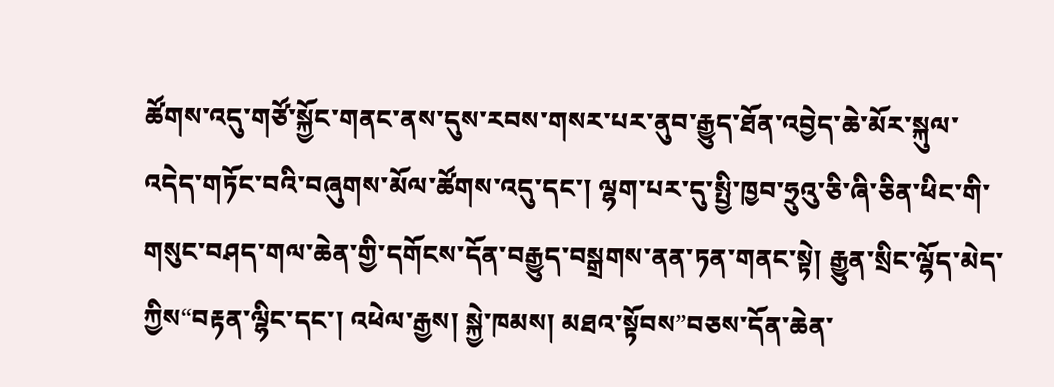ཚོགས་འདུ་གཙོ་སྐྱོང་གནང་ནས་དུས་རབས་གསར་པར་ནུབ་རྒྱུད་ཐོན་འབྱེད་ཆེ་མོར་སྐུལ་འདེད་གཏོང་བའི་བཞུགས་མོལ་ཚོགས་འདུ་དང་། ལྷག་པར་དུ་སྤྱི་ཁྱབ་ཧྲུའུ་ཅི་ཞི་ཅིན་ཕིང་གི་གསུང་བཤད་གལ་ཆེན་གྱི་དགོངས་དོན་བརྒྱུད་བསྒྲགས་ནན་ཏན་གནང་སྟེ། རྒྱུན་སྲིང་ལྷོད་མེད་ཀྱིས“བརྟན་ལྷིང་དང་། འཕེལ་རྒྱས། སྐྱེ་ཁམས། མཐའ་སྟོབས”བཅས་དོན་ཆེན་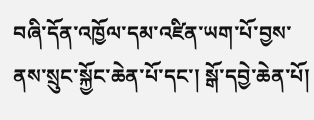བཞི་དོན་འཁྱོལ་དམ་འཛིན་ཡག་པོ་བྱས་ནས་སྲུང་སྐྱོང་ཆེན་པོ་དང་། སྒོ་དབྱེ་ཆེན་པོ།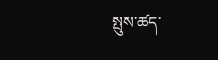སྤུས་ཚད་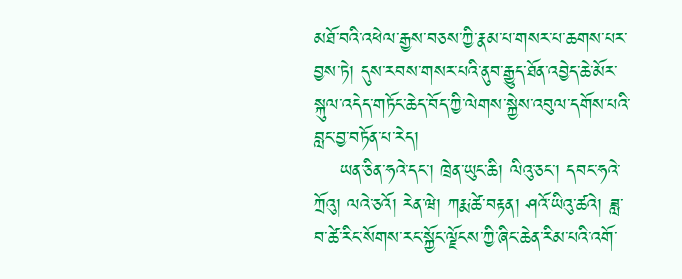མཐོ་བའི་འཕེལ་རྒྱས་བཅས་ཀྱི་རྣམ་པ་གསར་པ་ཆགས་པར་བྱས་ཏེ། དུས་རབས་གསར་པའི་ནུབ་རྒྱུད་ཐོན་འབྱེད་ཆེ་མོར་སྐུལ་འདེད་གཏོང་ཆེད་བོད་ཀྱི་ལེགས་སྐྱེས་འབུལ་དགོས་པའི་བླང་བྱ་བཏོན་པ་རེད།
    ཡན་ཅིན་ཧའེ་དང་། ཁྲེན་ཡུང་ཆི། ལིའུ་ཅང་། དབང་ཧའེ་ཀྲོའུ། ལའེ་ཅའོ། རེན་ཝེ། ཀརྨ་ཚེ་བརྟན། ཤའོ་ཡིའུ་ཚའེ། ཟླ་བ་ཚེ་རིང་སོགས་རང་སྐྱོང་ལྗོངས་ཀྱི་ཞིང་ཆེན་རིམ་པའི་འགོ་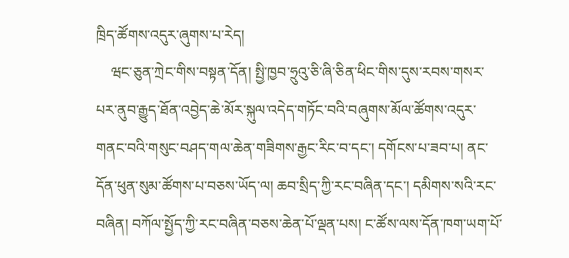ཁྲིད་ཚོགས་འདུར་ཞུགས་པ་རེད།
    ཝང་ཅུན་ཀྲེང་གིས་བསྟན་དོན། སྤྱི་ཁྱབ་ཧྲུའུ་ཅི་ཞི་ཅིན་ཕིང་གིས་དུས་རབས་གསར་པར་ནུབ་རྒྱུད་ཐོན་འབྱེད་ཆེ་མོར་སྐུལ་འདེད་གཏོང་བའི་བཞུགས་མོལ་ཚོགས་འདུར་གནང་བའི་གསུང་བཤད་གལ་ཆེན་གཟིགས་རྒྱང་རིང་བ་དང་། དགོངས་པ་ཟབ་པ། ནང་དོན་ཕུན་སུམ་ཚོགས་པ་བཅས་ཡོད་ལ། ཆབ་སྲིད་ཀྱི་རང་བཞིན་དང་། དམིགས་སའི་རང་བཞིན། བཀོལ་སྤྱོད་ཀྱི་རང་བཞིན་བཅས་ཆེན་པོ་ལྡན་པས། ང་ཚོས་ལས་དོན་ཁག་ཡག་པོ་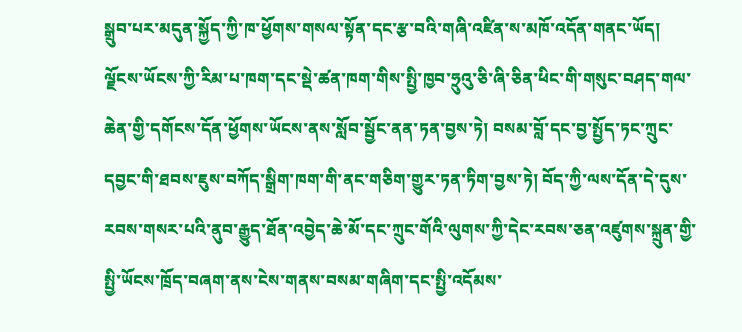སྒྲུབ་པར་མདུན་སྐྱོད་ཀྱི་ཁ་ཕྱོགས་གསལ་སྟོན་དང་རྩ་བའི་གཞི་འཛིན་ས་མཁོ་འདོན་གནང་ཡོད། ལྗོངས་ཡོངས་ཀྱི་རིམ་པ་ཁག་དང་སྡེ་ཚན་ཁག་གིས་སྤྱི་ཁྱབ་ཧྲུའུ་ཅི་ཞི་ཅིན་ཕིང་གི་གསུང་བཤད་གལ་ཆེན་གྱི་དགོངས་དོན་ཕྱོགས་ཡོངས་ནས་སློབ་སྦྱོང་ནན་ཏན་བྱས་ཏེ། བསམ་བློ་དང་བྱ་སྤྱོད་ཏང་ཀྲུང་དབྱང་གི་ཐབས་ཇུས་བཀོད་སྒྲིག་ཁག་གི་ནང་གཅིག་གྱུར་ཏན་ཏིག་བྱས་ཏེ། བོད་ཀྱི་ལས་དོན་དེ་དུས་རབས་གསར་པའི་ནུབ་རྒྱུད་ཐོན་འབྱེད་ཆེ་མོ་དང་ཀྲུང་གོའི་ལུགས་ཀྱི་དེང་རབས་ཅན་འཛུགས་སྐྲུན་གྱི་སྤྱི་ཡོངས་ཁྲོད་བཞག་ནས་ངེས་གནས་བསམ་གཞིག་དང་སྤྱི་འདོམས་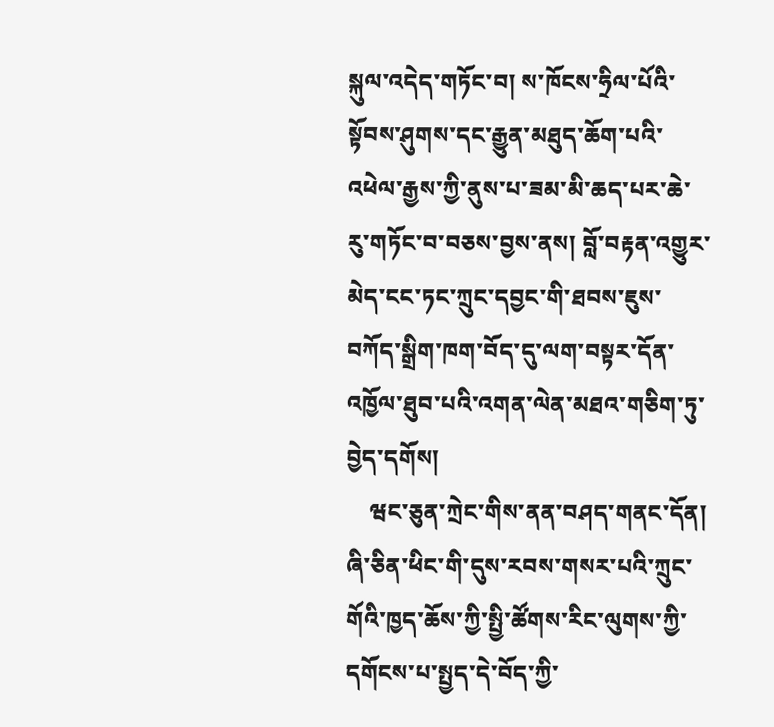སྐུལ་འདེད་གཏོང་བ། ས་ཁོངས་ཧྲིལ་པོའི་སྟོབས་ཤུགས་དང་རྒྱུན་མཐུད་ཆོག་པའི་འཕེལ་རྒྱས་ཀྱི་ནུས་པ་ཟམ་མི་ཆད་པར་ཆེ་རུ་གཏོང་བ་བཅས་བྱས་ནས། བློ་བརྟན་འགྱུར་མེད་ངང་ཏང་ཀྲུང་དབྱང་གི་ཐབས་ཇུས་བཀོད་སྒྲིག་ཁག་བོད་དུ་ལག་བསྟར་དོན་འཁྱོལ་ཐུབ་པའི་འགན་ལེན་མཐའ་གཅིག་ཏུ་བྱེད་དགོས།
    ཝང་ཅུན་ཀྲེང་གིས་ནན་བཤད་གནང་དོན། ཞི་ཅིན་ཕིང་གི་དུས་རབས་གསར་པའི་ཀྲུང་གོའི་ཁྱད་ཆོས་ཀྱི་སྤྱི་ཚོགས་རིང་ལུགས་ཀྱི་དགོངས་པ་སྤྱད་དེ་བོད་ཀྱི་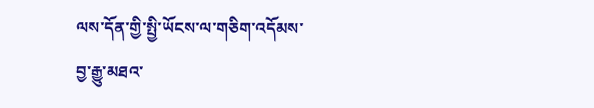ལས་དོན་གྱི་སྤྱི་ཡོངས་ལ་གཅིག་འདོམས་བྱ་རྒྱུ་མཐའ་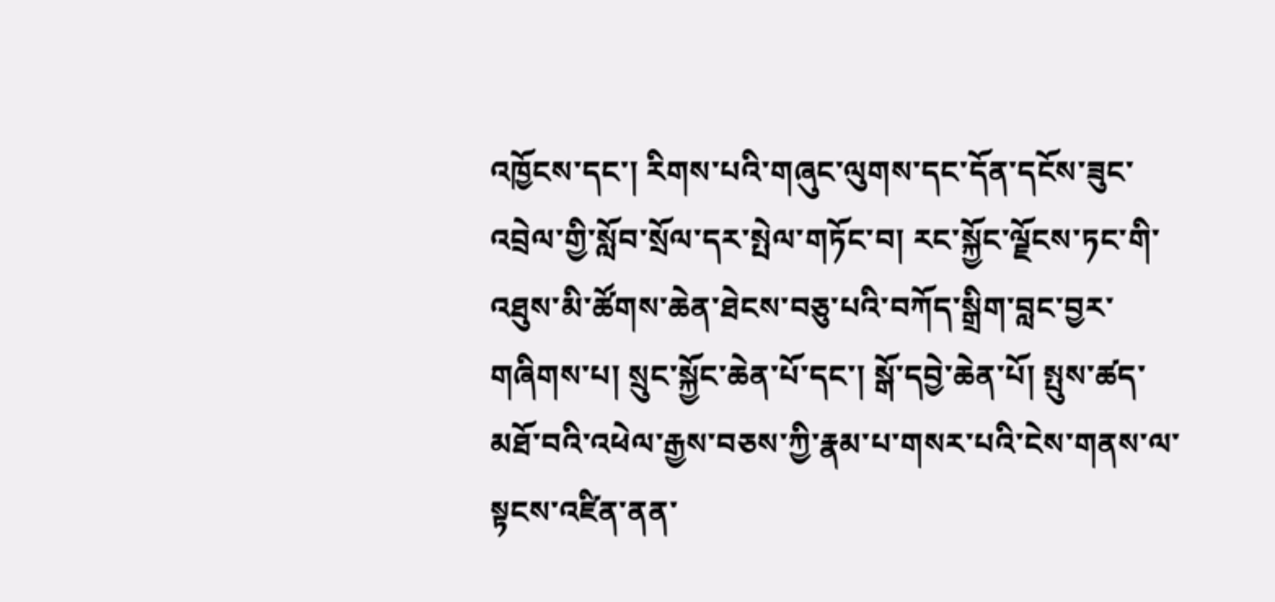འཁྱོངས་དང་། རིགས་པའི་གཞུང་ལུགས་དང་དོན་དངོས་ཟུང་འབྲེལ་གྱི་སློབ་སྲོལ་དར་སྤེལ་གཏོང་བ། རང་སྐྱོང་ལྗོངས་ཏང་གི་འཐུས་མི་ཚོགས་ཆེན་ཐེངས་བཅུ་པའི་བཀོད་སྒྲིག་བླང་བྱར་གཞིགས་པ། སྲུང་སྐྱོང་ཆེན་པོ་དང་། སྒོ་དབྱེ་ཆེན་པོ། སྤུས་ཚད་མཐོ་བའི་འཕེལ་རྒྱས་བཅས་ཀྱི་རྣམ་པ་གསར་པའི་ངེས་གནས་ལ་སྟངས་འཛིན་ནན་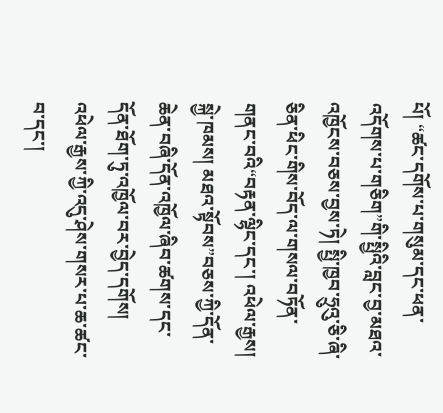པོ། “ཚང་དགོས་པ་གསུམ་དང་ཕན་འདོགས་པ་གཅིག”གི་སྤྱིའི་བླང་བྱ་མཐའ་འཁྱོངས་བཅས་བྱས་ཏེ། སྤྱི་ཁྱབ་ཧྲུའུ་ཅི་ཞི་ཅིན་ཕིང་གིས་བོད་ལ་གསལ་བཏོན་གནང་བའི“བརྟན་ལྷིང་དང་། འཕེལ་རྒྱས། སྐྱེ་ཁམས། མཐའ་སྟོབས”བཅས་ཀྱི་དོན་ཆེན་བཞི་དོན་འཁྱོལ་ཞིབ་ཚགས་དང་དོན་ཐོག་ཏུ་འཁྱོལ་བར་བྱེད་དགོས། འཕེལ་རྒྱས་ཀྱི་འདུ་ཤེས་གསར་པ་ཆ་ཚང་བ་དང་།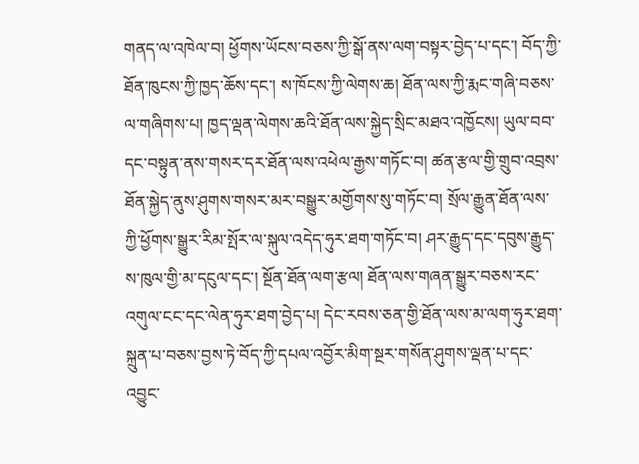གནད་ལ་འཁེལ་བ། ཕྱོགས་ཡོངས་བཅས་ཀྱི་སྒོ་ནས་ལག་བསྟར་བྱེད་པ་དང་། བོད་ཀྱི་ཐོན་ཁུངས་ཀྱི་ཁྱད་ཆོས་དང་། ས་ཁོངས་ཀྱི་ལེགས་ཆ། ཐོན་ལས་ཀྱི་རྨང་གཞི་བཅས་ལ་གཞིགས་པ། ཁྱད་ལྡན་ལེགས་ཆའི་ཐོན་ལས་སྐྱེད་སྲིང་མཐའ་འཁྱོངས། ཡུལ་བབ་དང་བསྟུན་ནས་གསར་དར་ཐོན་ལས་འཕེལ་རྒྱས་གཏོང་བ། ཚན་རྩལ་གྱི་གྲུབ་འབྲས་ཐོན་སྐྱེད་ནུས་ཤུགས་གསར་མར་བསྒྱུར་མགྱོགས་སུ་གཏོང་བ། སྲོལ་རྒྱུན་ཐོན་ལས་ཀྱི་ཕྱོགས་སྒྱུར་རིམ་སྤོར་ལ་སྐུལ་འདེད་ཧུར་ཐག་གཏོང་བ། ཤར་རྒྱུད་དང་དབུས་རྒྱུད་ས་ཁུལ་གྱི་མ་དངུལ་དང་། སྔོན་ཐོན་ལག་རྩལ། ཐོན་ལས་གཞན་སྒྱུར་བཅས་རང་འགུལ་ངང་དང་ལེན་ཧུར་ཐག་བྱེད་པ། དེང་རབས་ཅན་གྱི་ཐོན་ལས་མ་ལག་ཧུར་ཐག་སྐྲུན་པ་བཅས་བྱས་ཏེ་བོད་ཀྱི་དཔལ་འབྱོར་མིག་སྔར་གསོན་ཤུགས་ལྡན་པ་དང་འབྱུང་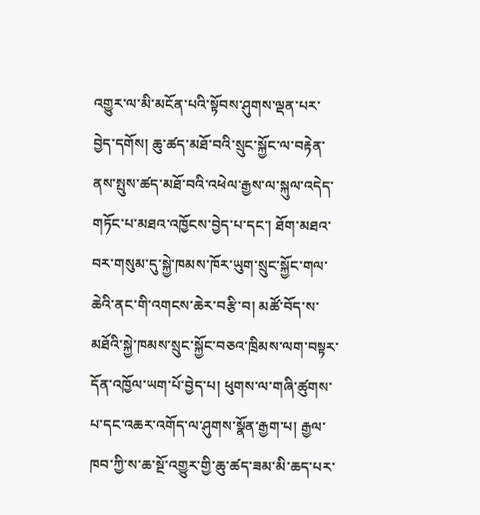འགྱུར་ལ་མི་མངོན་པའི་སྟོབས་ཤུགས་ལྡན་པར་བྱེད་དགོས། ཆུ་ཚད་མཐོ་བའི་སྲུང་སྐྱོང་ལ་བརྟེན་ནས་སྤུས་ཚད་མཐོ་བའི་འཕེལ་རྒྱས་ལ་སྐུལ་འདེད་གཏོང་པ་མཐའ་འཁྱོངས་བྱེད་པ་དང་། ཐོག་མཐའ་བར་གསུམ་དུ་སྐྱེ་ཁམས་ཁོར་ཡུག་སྲུང་སྐྱོང་གལ་ཆེའི་ནང་གི་འགངས་ཆེར་བརྩི་བ། མཚོ་བོད་ས་མཐོའི་སྐྱེ་ཁམས་སྲུང་སྐྱོང་བཅའ་ཁྲིམས་ལག་བསྟར་དོན་འཁྱོལ་ཡག་པོ་བྱེད་པ། ཕུགས་ལ་གཞི་ཚུགས་པ་དང་འཆར་འགོད་ལ་ཤུགས་སྣོན་རྒྱག་པ། རྒྱལ་ཁབ་ཀྱི་ས་ཆ་སྔོ་འགྱུར་གྱི་ཆུ་ཚད་ཟམ་མི་ཆད་པར་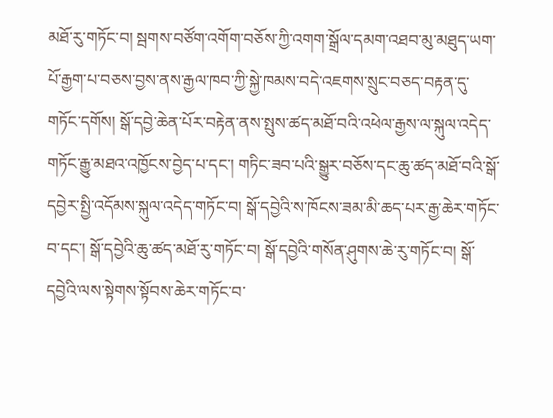མཐོ་རུ་གཏོང་བ། སྦགས་བཙོག་འགོག་བཅོས་ཀྱི་འགག་སྒྲོལ་དམག་འཐབ་མུ་མཐུད་ཡག་པོ་རྒྱག་པ་བཅས་བྱས་ནས་རྒྱལ་ཁབ་ཀྱི་སྐྱེ་ཁམས་བདེ་འཇགས་སྲུང་བཅད་བརྟན་དུ་གཏོང་དགོས། སྒོ་དབྱེ་ཆེན་པོར་བརྟེན་ནས་སྤུས་ཚད་མཐོ་བའི་འཕེལ་རྒྱས་ལ་སྐུལ་འདེད་གཏོང་རྒྱུ་མཐའ་འཁྱོངས་བྱེད་པ་དང་། གཏིང་ཟབ་པའི་སྒྱུར་བཅོས་དང་ཆུ་ཚད་མཐོ་བའི་སྒོ་དབྱེར་སྤྱི་འདོམས་སྐུལ་འདེད་གཏོང་བ། སྒོ་དབྱེའི་ས་ཁོངས་ཟམ་མི་ཆད་པར་རྒྱ་ཆེར་གཏོང་བ་དང་། སྒོ་དབྱེའི་ཆུ་ཚད་མཐོ་རུ་གཏོང་བ། སྒོ་དབྱེའི་གསོན་ཤུགས་ཆེ་རུ་གཏོང་བ། སྒོ་དབྱེའི་ལས་སྟེགས་སྟོབས་ཆེར་གཏོང་བ་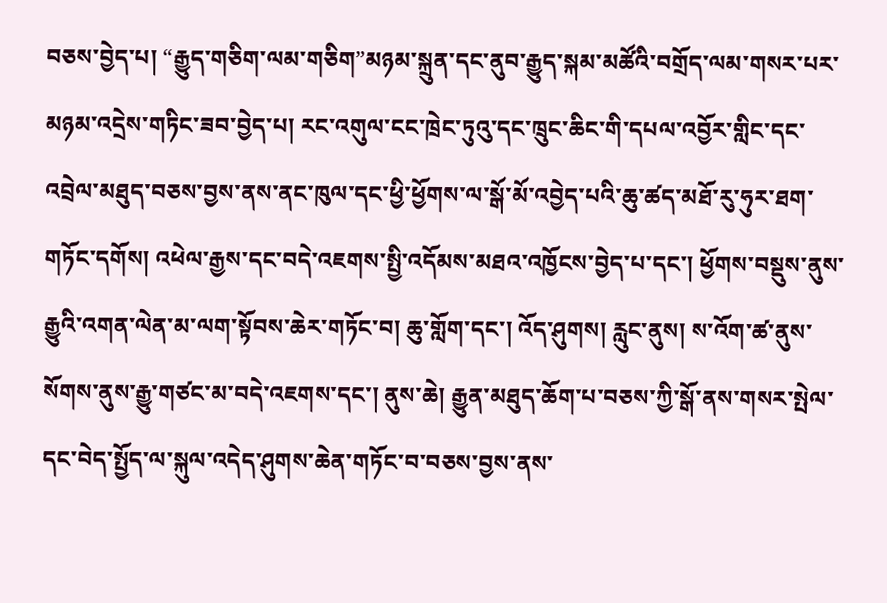བཅས་བྱེད་པ། “རྒྱུད་གཅིག་ལམ་གཅིག”མཉམ་སྐྲུན་དང་ནུབ་རྒྱུད་སྐམ་མཚོའི་བགྲོད་ལམ་གསར་པར་མཉམ་འདྲེས་གཏིང་ཟབ་བྱེད་པ། རང་འགུལ་ངང་ཁྲེང་ཏུའུ་དང་ཁྲུང་ཆིང་གི་དཔལ་འབྱོར་གླིང་དང་འབྲེལ་མཐུད་བཅས་བྱས་ནས་ནང་ཁུལ་དང་ཕྱི་ཕྱོགས་ལ་སྒོ་མོ་འབྱེད་པའི་ཆུ་ཚད་མཐོ་རུ་ཧུར་ཐག་གཏོང་དགོས། འཕེལ་རྒྱས་དང་བདེ་འཇགས་སྤྱི་འདོམས་མཐའ་འཁྱོངས་བྱེད་པ་དང་། ཕྱོགས་བསྡུས་ནུས་རྒྱུའི་འགན་ལེན་མ་ལག་སྟོབས་ཆེར་གཏོང་བ། ཆུ་གློག་དང་། འོད་ཤུགས། རླུང་ནུས། ས་འོག་ཚ་ནུས་སོགས་ནུས་རྒྱུ་གཙང་མ་བདེ་འཇགས་དང་། ནུས་ཆེ། རྒྱུན་མཐུད་ཆོག་པ་བཅས་ཀྱི་སྒོ་ནས་གསར་སྤེལ་དང་བེད་སྤྱོད་ལ་སྐུལ་འདེད་ཤུགས་ཆེན་གཏོང་བ་བཅས་བྱས་ནས་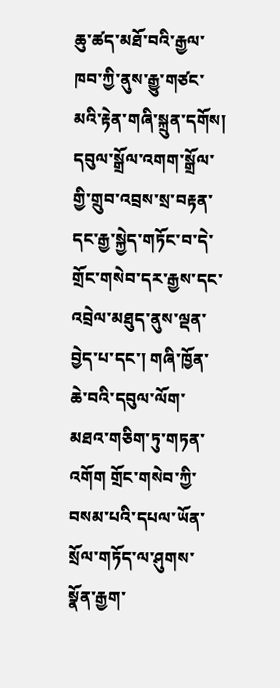ཆུ་ཚད་མཐོ་བའི་རྒྱལ་ཁབ་ཀྱི་ནུས་རྒྱུ་གཙང་མའི་རྟེན་གཞི་སྐྲུན་དགོས། དབུལ་སྒྲོལ་འགག་སྒྲོལ་གྱི་གྲུབ་འབྲས་སྲ་བརྟན་དང་རྒྱ་སྐྱེད་གཏོང་བ་དེ་གྲོང་གསེབ་དར་རྒྱས་དང་འབྲེལ་མཐུད་ནུས་ལྡན་བྱེད་པ་དང་། གཞི་ཁྱོན་ཆེ་བའི་དབུལ་ལོག་མཐའ་གཅིག་ཏུ་གཏན་འགོག གྲོང་གསེབ་ཀྱི་བསམ་པའི་དཔལ་ཡོན་སྲོལ་གཏོད་ལ་ཤུགས་སྣོན་རྒྱག་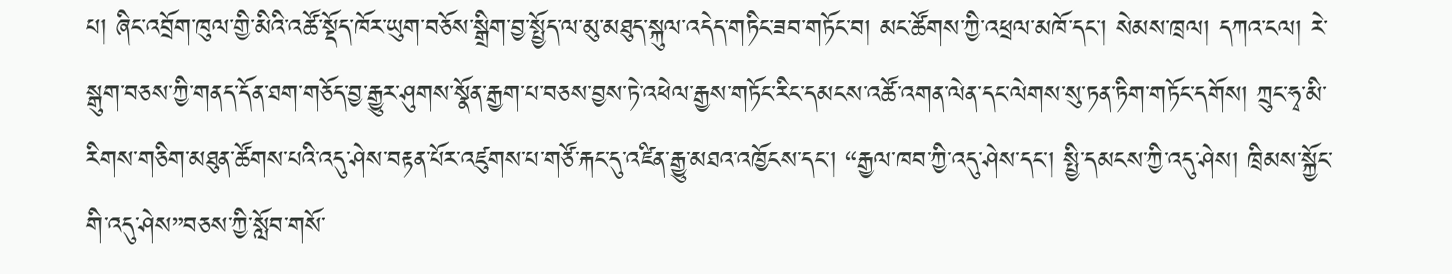པ། ཞིང་འབྲོག་ཁུལ་གྱི་མིའི་འཚོ་སྡོད་ཁོར་ཡུག་བཅོས་སྒྲིག་བྱ་སྤྱོད་ལ་མུ་མཐུད་སྐུལ་འདེད་གཏིང་ཟབ་གཏོང་བ། མང་ཚོགས་ཀྱི་འཕྲལ་མཁོ་དང་། སེམས་ཁྲལ། དཀའ་ངལ། རེ་སྒུག་བཅས་ཀྱི་གནད་དོན་ཐག་གཅོད་བྱ་རྒྱུར་ཤུགས་སྣོན་རྒྱག་པ་བཅས་བྱས་ཏེ་འཕེལ་རྒྱས་གཏོང་རིང་དམངས་འཚོ་འགན་ལེན་དང་ལེགས་སུ་ཏན་ཏིག་གཏོང་དགོས། ཀྲུང་ཧྭ་མི་རིགས་གཅིག་མཐུན་ཚོགས་པའི་འདུ་ཤེས་བརྟན་པོར་འཛུགས་པ་གཙོ་རྐང་དུ་འཛིན་རྒྱུ་མཐའ་འཁྱོངས་དང་། “རྒྱལ་ཁབ་ཀྱི་འདུ་ཤེས་དང་། སྤྱི་དམངས་ཀྱི་འདུ་ཤེས། ཁྲིམས་སྐྱོང་གི་འདུ་ཤེས”བཅས་ཀྱི་སློབ་གསོ་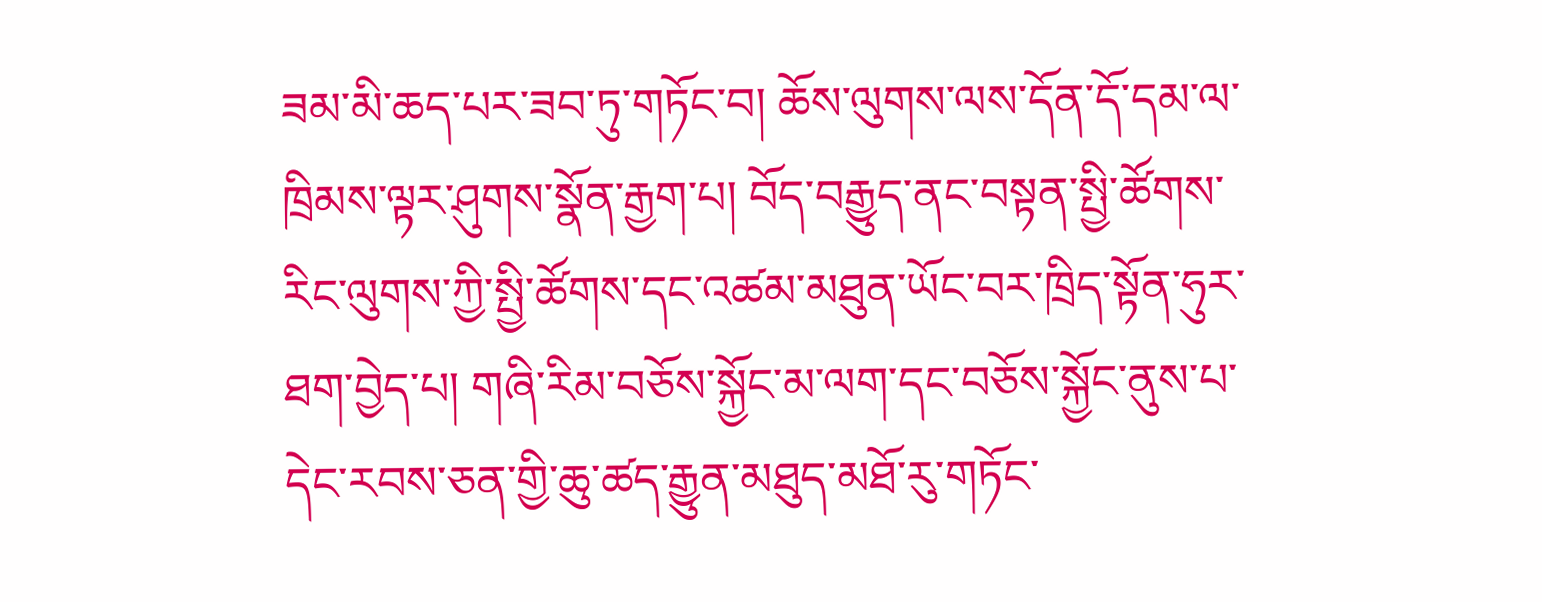ཟམ་མི་ཆད་པར་ཟབ་ཏུ་གཏོང་བ། ཆོས་ལུགས་ལས་དོན་དོ་དམ་ལ་ཁྲིམས་ལྟར་ཤུགས་སྣོན་རྒྱག་པ། བོད་བརྒྱུད་ནང་བསྟན་སྤྱི་ཚོགས་རིང་ལུགས་ཀྱི་སྤྱི་ཚོགས་དང་འཚམ་མཐུན་ཡོང་བར་ཁྲིད་སྟོན་ཧུར་ཐག་བྱེད་པ། གཞི་རིམ་བཅོས་སྐྱོང་མ་ལག་དང་བཅོས་སྐྱོང་ནུས་པ་དེང་རབས་ཅན་གྱི་ཆུ་ཚད་རྒྱུན་མཐུད་མཐོ་རུ་གཏོང་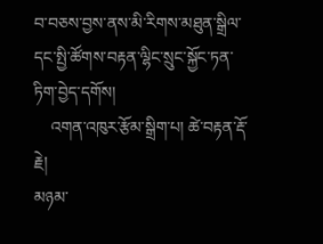བ་བཅས་བྱས་ནས་མི་རིགས་མཐུན་སྒྲིལ་དང་སྤྱི་ཚོགས་བརྟན་ལྷིང་སྲུང་སྐྱོང་ཏན་ཏིག་བྱེད་དགོས།
    འགན་འཁུར་རྩོམ་སྒྲིག་པ། ཚེ་བརྟན་རྡོ་རྗེ།
མཉམ་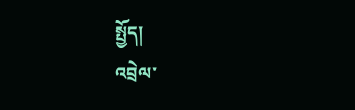སྤྱོད།
འབྲེལ་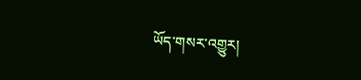ཡོད་གསར་འགྱུར།